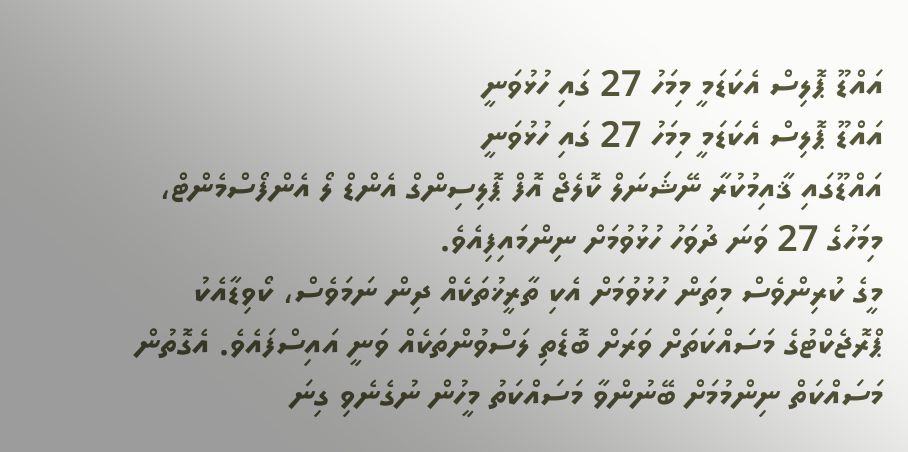އައްޑޫ ޕޮލިސް އެކަޑަމީ މިމަހު 27 ގައި ހުޅުވަނީ
އައްޑޫ ޕޮލިސް އެކަޑަމީ މިމަހު 27 ގައި ހުޅުވަނީ
އައްޑޫގައި ޤާއިމުކުރާ ނޭޝަނަލް ކޮލެޖް އޮފް ޕޮލިސިންގް އެންޑް ލޯ އެންފޯސްމެންޓް، މިމަހުގެ 27 ވަނަ ދުވަހު ހުޅުވުމަށް ނިންމައިފިއެވެ.
މީގެ ކުރިންވެސް މިތަން ހުޅުވުމަށް އެކި ތާރީޚުތަކެއް ދިން ނަމަވެސް، ކޯވިޑާއެކު ޕްރޮޖެކްޓުގެ މަސައްކަތަށް ވަރަށް ބޮޑެތި ލަސްވުންތަކެއް ވަނީ އައިސްފައެވެ. އެގޮތުން މަސައްކަތް ނިންމުމަށް ބޭނުންވާ މަސައްކަތު މީހުން ނުގެނެވި ގިނަ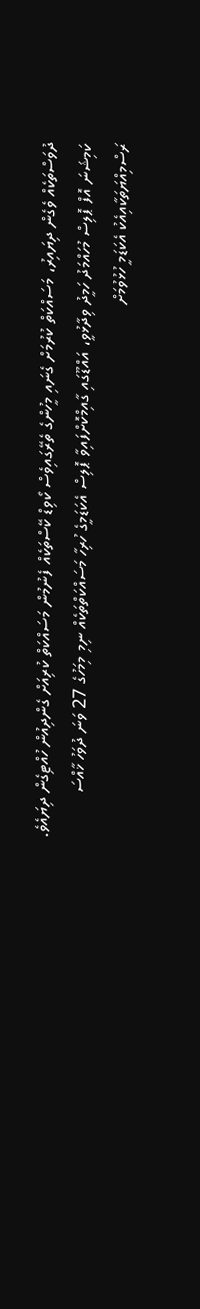ދުވަސްތަކެއް ވެގެން ދިޔައިރު، މަސައްކަތް ކުރުމަށް ގެނައި މީހުންގެ ތެރޭގައިވެސް ކޯވިޑް ކޭސްތަކެއް ފެނުމުން މަސައްކަތް ކުރިއަށް ގެންދިއުން ހުއްޓިގެން ދިޔައެވެ.
ކަމިޝަނަ އޮފް ޕޮލިސް މުހައްމަދު ހަމީދު ވިދާޅުވީ، އައްޑޫގައި ގާއިމްކޮށްފައިވާ ޕޮލިސް އެކަޑަމީގެ ހުރިހާ މަސައްކަތްތަކެއް ނިމި މިމަހުގެ 27 ވަނަ ދުވަހު ޚާއްސަ ރަސްމިއްޔަތަކާއިއެކު އެކަޑަމީ ހުޅުވުމަށް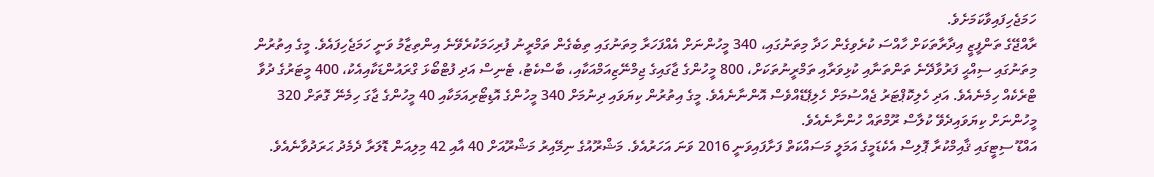ހަމަޖެހިފައިވާކަމަށެވެ.
ރާއްޖޭގެ ތަންފީޒީ އިދާރާތަކަށް ހާއްސަ ކުރެވިގެން ހަދާ މިތަނުގައި، 340 މީހުންނަށް އެއްފަހަރާ މިތަނުގައި ތިބެގެން ތަމްރީނު ފުރިހަމަކުރެވޭނެ އިންތިޒާމު ވަނީ ހަމަޖެހިފައެވެ. މީގެ އިތުރުން މިތަނުގައި ސިއްޙީ ފަރުވާދޭނެ ތަންތަނާއި ކުޅިވަރާއި ތަމްރީނުތަކަށް، 800 މީހުންގެ ޖާގައިގެ ޖިމްނޭޒިއަމްއަކާއި، ބާސްކެޓު، ޓެނިސް އަދި ފުޓްބޯޅަ ގްރައުންޑަކާއިއެކު، 400 މީޓަރުގެ ދުވާ ޓްރެކެއް ހިމެނެއެވެ. އަދި ހެލިކޮޕްޓަރު ޖެއްސުމަށް ހެލިޕޭޑެއްވެސް އޮންނާނެއެވެ. މީގެ އިތުރުން ކިޔަވައި ދިނުމަށް 340 މީހުންގެ އޮޑިޓޯރިއަމަކާއި 40 މީހުންގެ ޖާގަ ހިމެނޭ ގޮތަށް 320 މީހުންނަށް ކިޔަވައިދެވޭ ކުލާސް ރޫމްތައް ހުންނާނެއެވެ.
އައްޑޫ ސިޓީގައި ޤާއިމްކުރާ ޕޮލިސް އެކެޑަމީގެ އަމަލީ މަސައްކަތް ފަށާފައިވަނީ 2016 ވަނަ އަހަރުއެވެ. މަޝްރޫއުގެ ނިމޭއިރު މަޝްރޫއަށް 40 އާއި 42 މިލިއަން ޑޮލަރާ ދެމެދު ޙަރަދުވާނެއެވެ.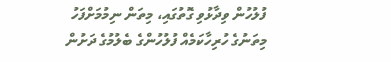ފުލުހުން ވިދާޅުވި ގޮތުގައި، މިތަން ނިމުމަށްފަހު މިތަނުގެ ހުރިހާކަމެއް ފުލުހުންގެ ބެލުމުގެ ދަށުން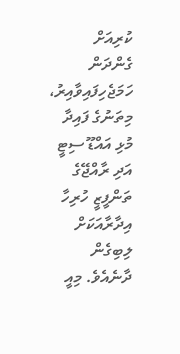ކުރިއަށް ގެންދަން ހަމަޖެހިފައިވާއިރު، މިތަނުގެ ފައިދާ މުޅި އައްޑޫ ސިޓީ އަދި ރާއްޖޭގެ ތަންފީޒީ ހުރިހާ އިދާރާއަކަށް ލިބިގެން ދާނެއެވެ. މިއީ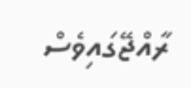ރާއްޖޭގައިވެސް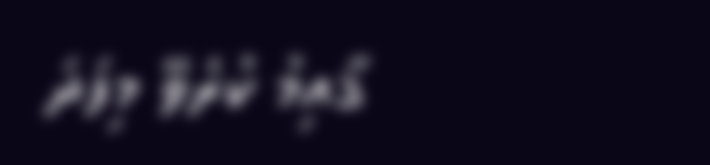ޤާއިމު ކުރެވޭ މިފަދަ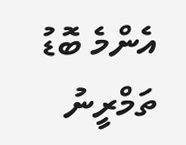އެންމެ ބޮޑު ތަމްރީނު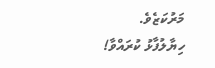މަރުކަޒެވެ.
ހިޔާލުފާޅު ކުރައްވާ!